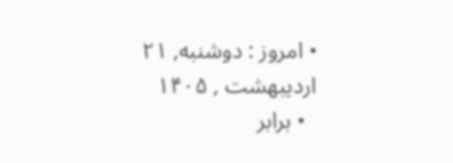• امروز : دوشنبه, ۲۱ اردیبهشت , ۱۴۰۵
  • برابر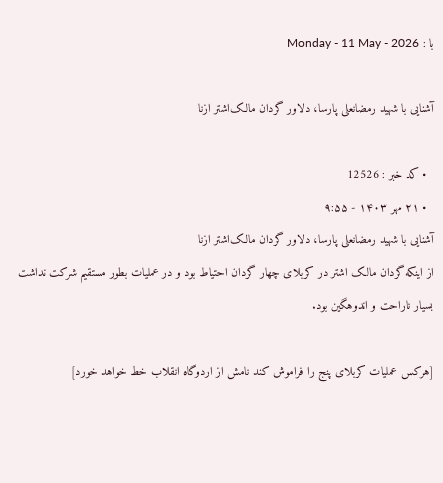با : Monday - 11 May - 2026

آشنایی با شهید رمضانعلی پارسا، دلاور گردان مالک‌اشتر ازنا

  • کد خبر : 12526
  • ۲۱ مهر ۱۴۰۳ - ۹:۵۵
آشنایی با شهید رمضانعلی پارسا، دلاور گردان مالک‌اشتر ازنا
از اینکه گردان مالک اشتر در کربلای چهار گردان احتیاط بود و در عملیات بطور مستقیم شرکت نداشت بسیار ناراحت و اندوهگین بود.

[هرکس عملیات کربلای پنج را فراموش کند نامش از اردوگاه انقلاب خط خواهد خورد]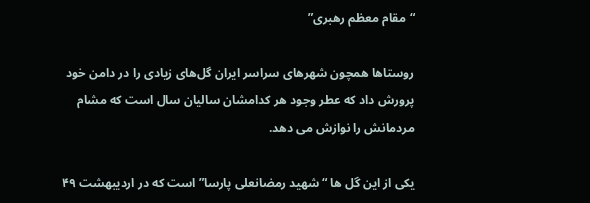“مقام معظم رهبری”

روستاها همچون شهرهای سراسر ایران گل‌های زیادی را در دامن خود پرورش داد که عطر وجود هر کدامشان سالیان سال است که مشام مردمانش را نوازش می دهد.

یکی از این گل ها “شهید رمضانعلی پارسا” است که در اردیبهشت ۴۹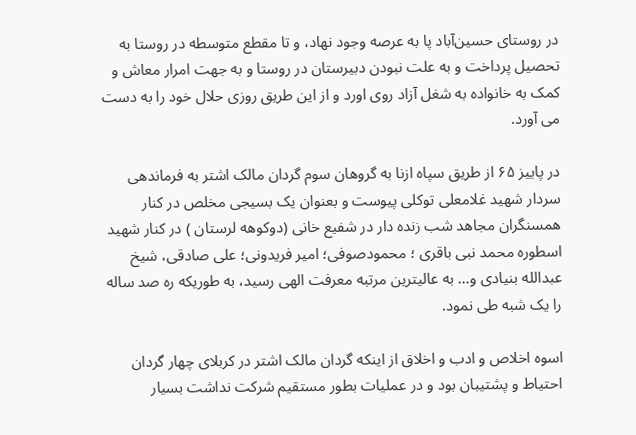در روستای حسین‌آباد پا به عرصه وجود نهاد، و تا مقطع متوسطه در روستا به تحصیل پرداخت و به علت نبودن دبیرستان در روستا و به جهت امرار معاش و کمک به خانواده به شغل آزاد روی اورد و از این طریق روزی حلال خود را به دست می آورد.

در پاییز ۶۵ از طریق سپاه ازنا به گروهان سوم گردان مالک اشتر به فرماندهی سردار شهید غلامعلی توکلی پیوست و بعنوان یک بسیجی مخلص در کنار همسنگران مجاهد شب زنده دار در شفیع خانی (دوکوهه لرستان ) در کنار شهید اسطوره محمد نبی باقری ؛ محمودصوفی؛ امیر فریدونی؛ علی صادقی، شیخ عبدالله بنیادی و… به عالیترین مرتبه معرفت الهی رسید، به طوریکه ره صد ساله را یک شبه طی نمود.

اسوه اخلاص و ادب و اخلاق از اینکه گردان مالک اشتر در کربلای چهار گردان احتیاط و پشتیبان بود و در عملیات بطور مستقیم شرکت نداشت بسیار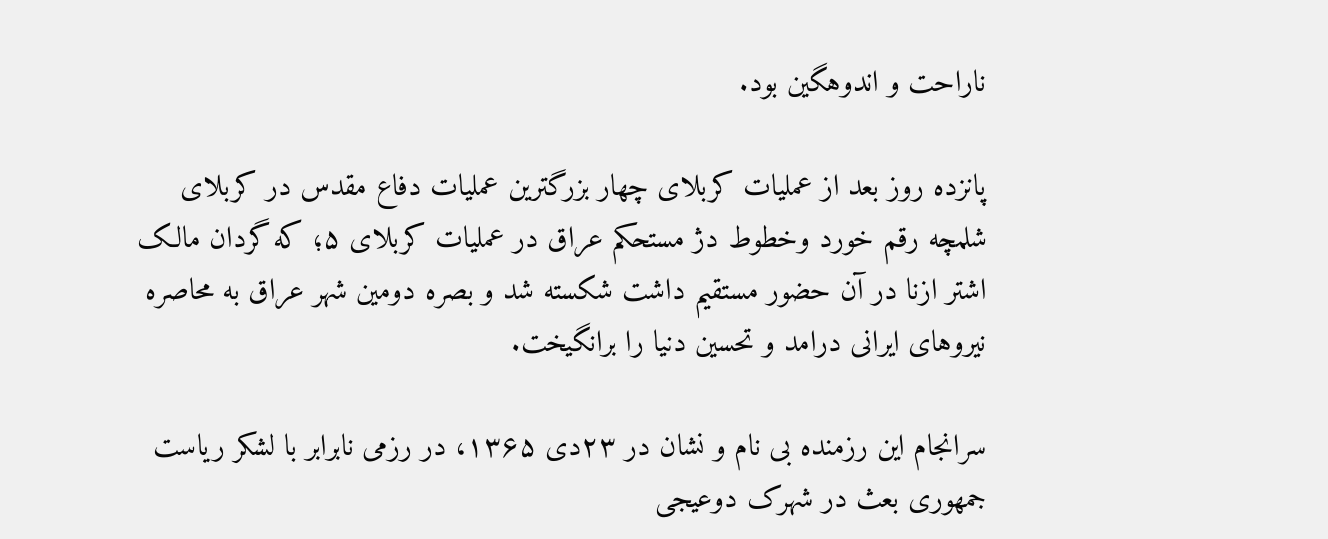ناراحت و اندوهگین بود.

پانزده روز بعد از عملیات کربلای چهار بزرگترین عملیات دفاع مقدس در کربلای شلمچه رقم خورد وخطوط دژ مستحکم عراق در عملیات کربلای ۵؛ که گردان مالک اشتر ازنا در آن حضور مستقیم داشت شکسته شد و بصره دومین شهر عراق به محاصره نیروهای ایرانی درامد و تحسین دنیا را برانگیخت.

سرانجام این رزمنده بی نام و نشان در ۲۳دی ۱۳۶۵، در رزمی نابرابر با لشکر ریاست جمهوری بعث در شهرک دوعیجی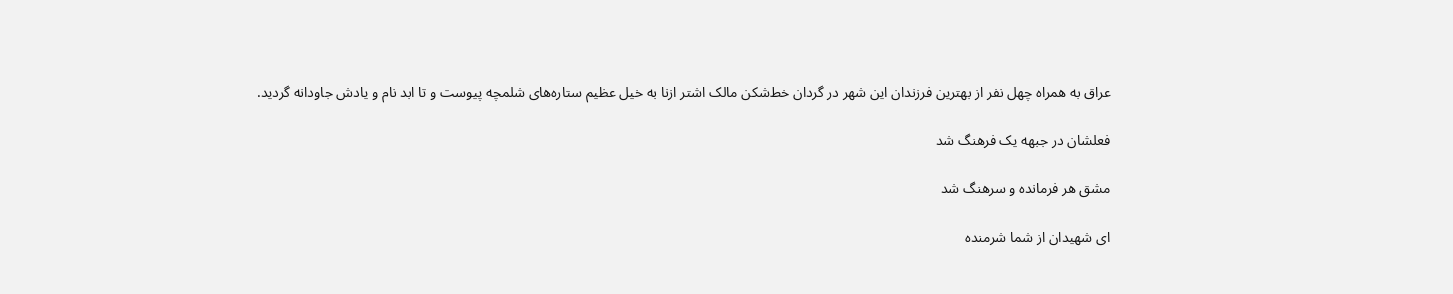عراق به همراه چهل نفر از بهترین فرزندان این شهر در گردان خط‌شکن مالک اشتر ازنا به خیل عظیم ستاره‌های شلمچه پیوست و تا ابد نام و یادش جاودانه گردید.

فعلشان در جبهه یک فرهنگ شد

مشق هر فرمانده و سرهنگ شد

ای شهیدان از شما شرمنده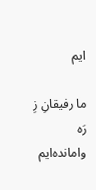ایم

ما رفیقانِ زِ رَه وامانده‌ایم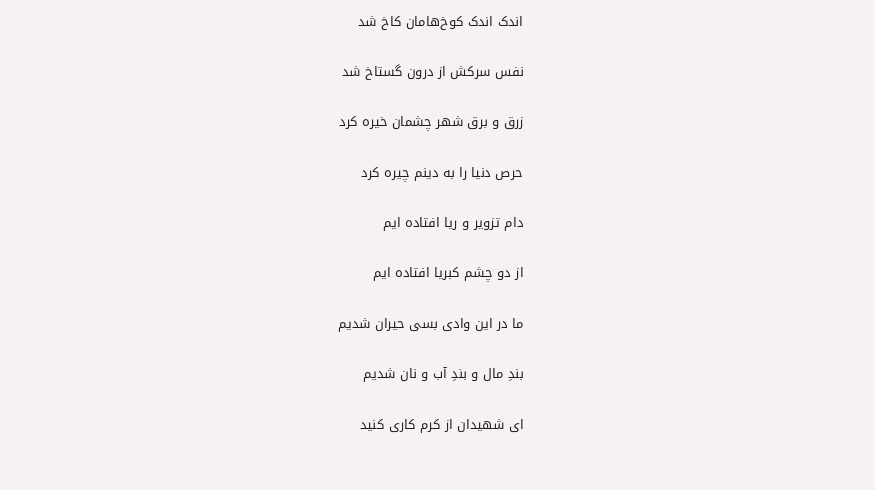اندک اندک کوخ‌هامان کاخ شد

نفس سرکش از درون گستاخ شد

زرق و برق شهر چشمان خیره کرد

حرص دنیا را به دینم چیره کرد

دام تزویر و ریا افتاده ایم

از دو چشم کبریا افتاده ایم

ما در این وادی بسی حیران شدیم

بندِ مال و بندِ آب و نان شدیم

ای شهیدان از کرم کاری کنید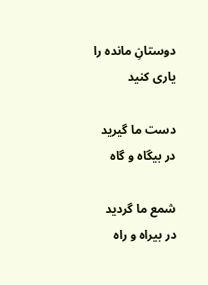دوستانِ مانده را یاری کنید

دست ما گیرید در بیگاه و گاه

شمع ما گردید در بیراه و راه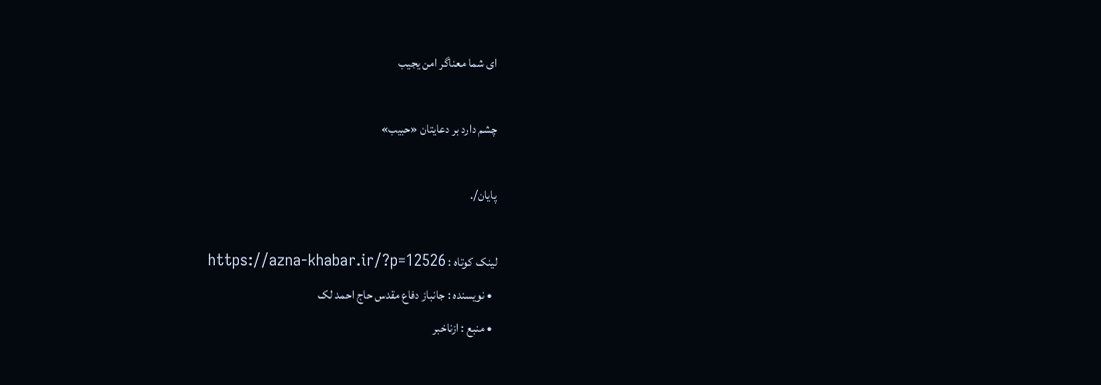ای شما معناگر امن یجیب

چشم دارد بر دعایتان «حبیب»

پایان/.

لینک کوتاه : https://azna-khabar.ir/?p=12526
  • نویسنده : جانباز دفاع مقدس حاج احمد لک
  • منبع : ازناخبر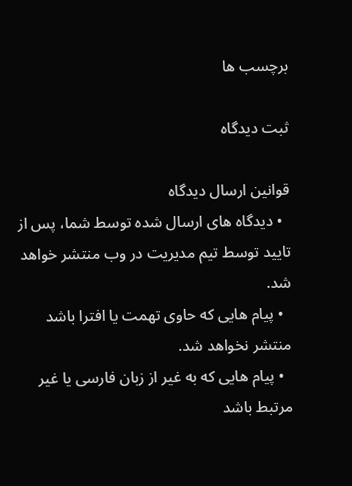برچسب ها

ثبت دیدگاه

قوانین ارسال دیدگاه
  • دیدگاه های ارسال شده توسط شما، پس از تایید توسط تیم مدیریت در وب منتشر خواهد شد.
  • پیام هایی که حاوی تهمت یا افترا باشد منتشر نخواهد شد.
  • پیام هایی که به غیر از زبان فارسی یا غیر مرتبط باشد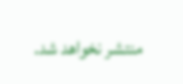منتشر نخواهد شد.